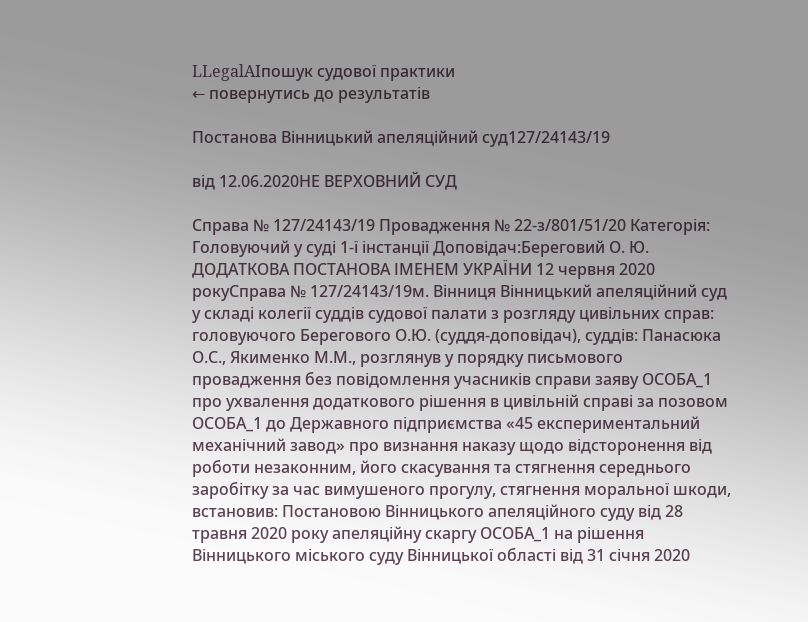LLegalAIпошук судової практики
← повернутись до результатів

Постанова Вінницький апеляційний суд127/24143/19

від 12.06.2020НЕ ВЕРХОВНИЙ СУД

Справа № 127/24143/19 Провадження № 22-з/801/51/20 Категорія: Головуючий у суді 1-ї інстанції Доповідач:Береговий О. Ю. ДОДАТКОВА ПОСТАНОВА ІМЕНЕМ УКРАЇНИ 12 червня 2020 рокуСправа № 127/24143/19м. Вінниця Вінницький апеляційний суд у складі колегії суддів судової палати з розгляду цивільних справ: головуючого Берегового О.Ю. (суддя-доповідач), суддів: Панасюка О.С., Якименко М.М., розглянув у порядку письмового провадження без повідомлення учасників справи заяву ОСОБА_1 про ухвалення додаткового рішення в цивільній справі за позовом ОСОБА_1 до Державного підприємства «45 експериментальний механічний завод» про визнання наказу щодо відсторонення від роботи незаконним, його скасування та стягнення середнього заробітку за час вимушеного прогулу, стягнення моральної шкоди, встановив: Постановою Вінницького апеляційного суду від 28 травня 2020 року апеляційну скаргу ОСОБА_1 на рішення Вінницького міського суду Вінницької області від 31 січня 2020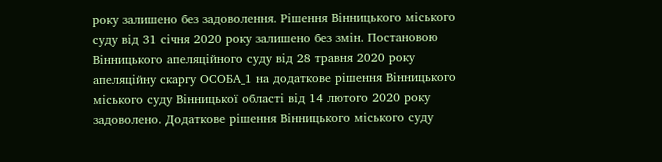року залишено без задоволення. Рішення Вінницького міського суду від 31 січня 2020 року залишено без змін. Постановою Вінницького апеляційного суду від 28 травня 2020 року апеляційну скаргу ОСОБА_1 на додаткове рішення Вінницького міського суду Вінницької області від 14 лютого 2020 року задоволено. Додаткове рішення Вінницького міського суду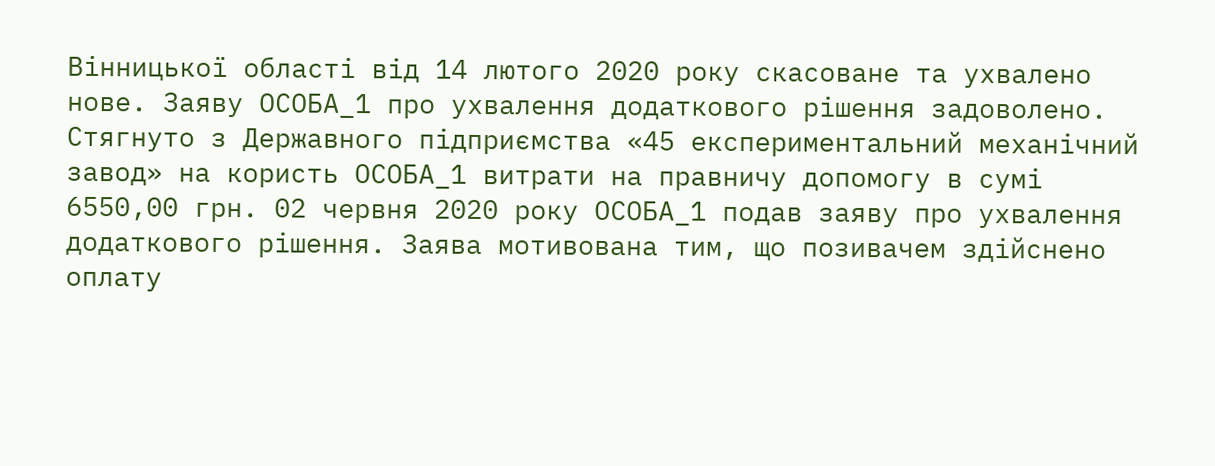Вінницької області від 14 лютого 2020 року скасоване та ухвалено нове. Заяву ОСОБА_1 про ухвалення додаткового рішення задоволено. Стягнуто з Державного підприємства «45 експериментальний механічний завод» на користь ОСОБА_1 витрати на правничу допомогу в сумі 6550,00 грн. 02 червня 2020 року ОСОБА_1 подав заяву про ухвалення додаткового рішення. Заява мотивована тим, що позивачем здійснено оплату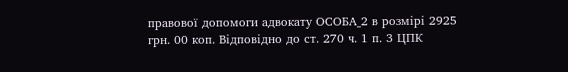правової допомоги адвокату ОСОБА_2 в розмірі 2925 грн. 00 коп. Відповідно до ст. 270 ч. 1 п. 3 ЦПК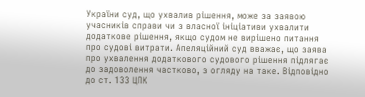України суд, що ухвалив рішення, може за заявою учасників справи чи з власної ініціативи ухвалити додаткове рішення, якщо судом не вирішено питання про судові витрати. Апеляційний суд вважає, що заява про ухвалення додаткового судового рішення підлягає до задоволення частково, з огляду на таке. Відповідно до ст. 133 ЦПК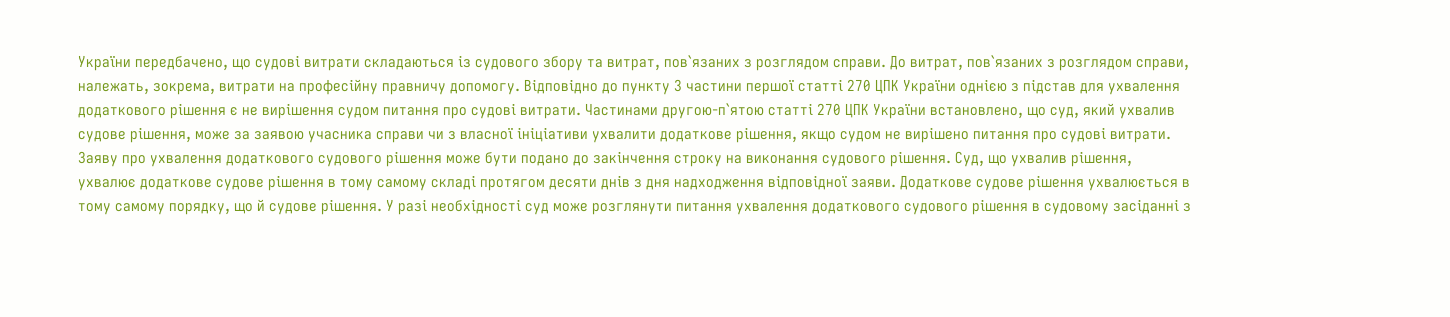України передбачено, що судові витрати складаються із судового збору та витрат, пов`язаних з розглядом справи. До витрат, пов`язаних з розглядом справи, належать, зокрема, витрати на професійну правничу допомогу. Відповідно до пункту 3 частини першої статті 270 ЦПК України однією з підстав для ухвалення додаткового рішення є не вирішення судом питання про судові витрати. Частинами другою-п`ятою статті 270 ЦПК України встановлено, що суд, який ухвалив судове рішення, може за заявою учасника справи чи з власної ініціативи ухвалити додаткове рішення, якщо судом не вирішено питання про судові витрати. Заяву про ухвалення додаткового судового рішення може бути подано до закінчення строку на виконання судового рішення. Суд, що ухвалив рішення, ухвалює додаткове судове рішення в тому самому складі протягом десяти днів з дня надходження відповідної заяви. Додаткове судове рішення ухвалюється в тому самому порядку, що й судове рішення. У разі необхідності суд може розглянути питання ухвалення додаткового судового рішення в судовому засіданні з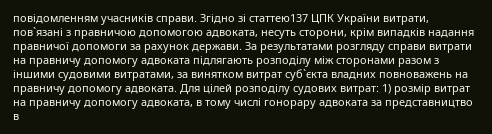повідомленням учасників справи. Згідно зі статтею137 ЦПК України витрати, пов`язані з правничою допомогою адвоката, несуть сторони, крім випадків надання правничої допомоги за рахунок держави. За результатами розгляду справи витрати на правничу допомогу адвоката підлягають розподілу між сторонами разом з іншими судовими витратами, за винятком витрат суб`єкта владних повноважень на правничу допомогу адвоката. Для цілей розподілу судових витрат: 1) розмір витрат на правничу допомогу адвоката, в тому числі гонорару адвоката за представництво в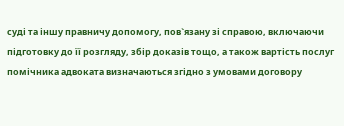суді та іншу правничу допомогу, пов`язану зі справою, включаючи підготовку до її розгляду, збір доказів тощо, а також вартість послуг помічника адвоката визначаються згідно з умовами договору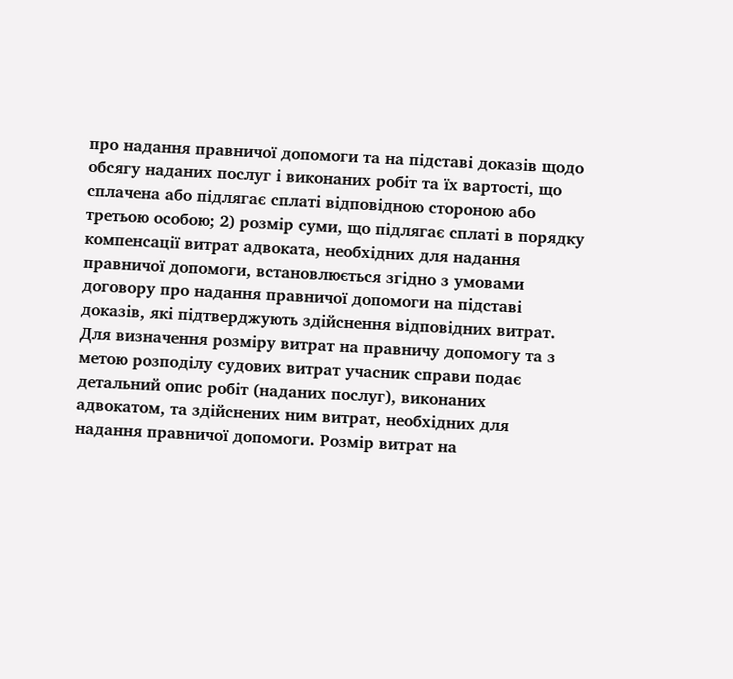про надання правничої допомоги та на підставі доказів щодо обсягу наданих послуг і виконаних робіт та їх вартості, що сплачена або підлягає сплаті відповідною стороною або третьою особою; 2) розмір суми, що підлягає сплаті в порядку компенсації витрат адвоката, необхідних для надання правничої допомоги, встановлюється згідно з умовами договору про надання правничої допомоги на підставі доказів, які підтверджують здійснення відповідних витрат. Для визначення розміру витрат на правничу допомогу та з метою розподілу судових витрат учасник справи подає детальний опис робіт (наданих послуг), виконаних адвокатом, та здійснених ним витрат, необхідних для надання правничої допомоги. Розмір витрат на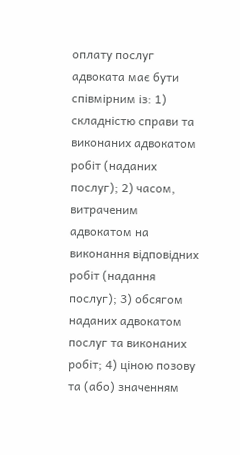оплату послуг адвоката має бути співмірним із: 1) складністю справи та виконаних адвокатом робіт (наданих послуг); 2) часом, витраченим адвокатом на виконання відповідних робіт (надання послуг); 3) обсягом наданих адвокатом послуг та виконаних робіт; 4) ціною позову та (або) значенням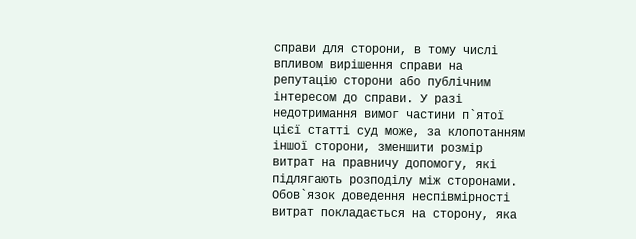справи для сторони, в тому числі впливом вирішення справи на репутацію сторони або публічним інтересом до справи. У разі недотримання вимог частини п`ятої цієї статті суд може, за клопотанням іншої сторони, зменшити розмір витрат на правничу допомогу, які підлягають розподілу між сторонами. Обов`язок доведення неспівмірності витрат покладається на сторону, яка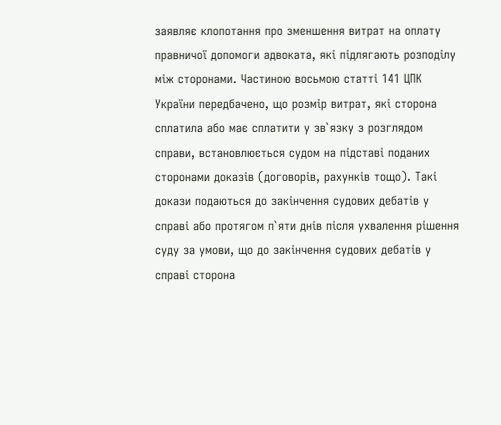заявляє клопотання про зменшення витрат на оплату правничої допомоги адвоката, які підлягають розподілу між сторонами. Частиною восьмою статті 141 ЦПК України передбачено, що розмір витрат, які сторона сплатила або має сплатити у зв`язку з розглядом справи, встановлюється судом на підставі поданих сторонами доказів (договорів, рахунків тощо). Такі докази подаються до закінчення судових дебатів у справі або протягом п`яти днів після ухвалення рішення суду за умови, що до закінчення судових дебатів у справі сторона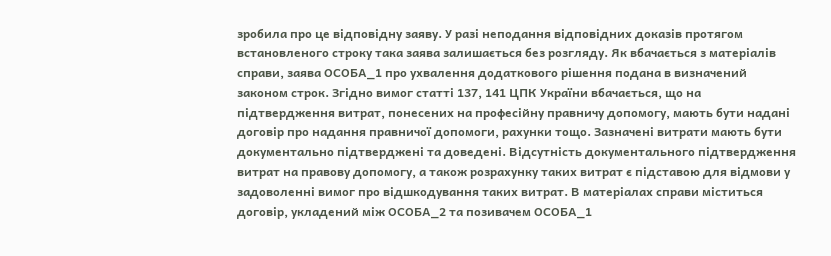зробила про це відповідну заяву. У разі неподання відповідних доказів протягом встановленого строку така заява залишається без розгляду. Як вбачається з матеріалів справи, заява ОСОБА_1 про ухвалення додаткового рішення подана в визначений законом строк. Згідно вимог статті 137, 141 ЦПК України вбачається, що на підтвердження витрат, понесених на професійну правничу допомогу, мають бути надані договір про надання правничої допомоги, рахунки тощо. Зазначені витрати мають бути документально підтверджені та доведені. Відсутність документального підтвердження витрат на правову допомогу, а також розрахунку таких витрат є підставою для відмови у задоволенні вимог про відшкодування таких витрат. В матеріалах справи міститься договір, укладений між ОСОБА_2 та позивачем ОСОБА_1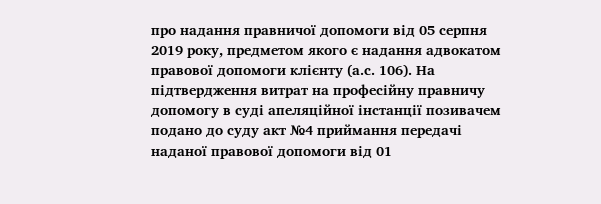про надання правничої допомоги від 05 серпня 2019 року, предметом якого є надання адвокатом правової допомоги клієнту (а.с. 106). На підтвердження витрат на професійну правничу допомогу в суді апеляційної інстанції позивачем подано до суду акт №4 приймання передачі наданої правової допомоги від 01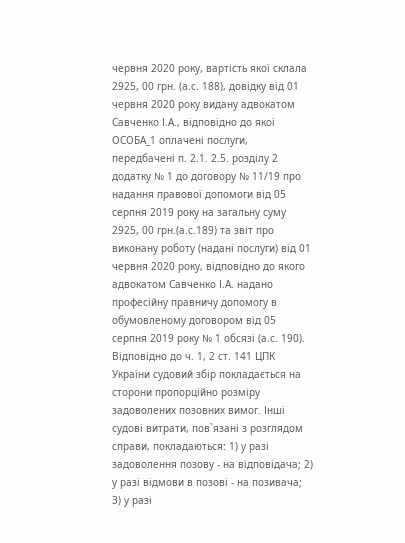червня 2020 року, вартість якої склала 2925, 00 грн. (а.с. 188), довідку від 01 червня 2020 року видану адвокатом Савченко І.А., відповідно до якої ОСОБА_1 оплачені послуги, передбачені п. 2.1. 2.5. розділу 2 додатку № 1 до договору № 11/19 про надання правової допомоги від 05 серпня 2019 року на загальну суму 2925, 00 грн.(а.с.189) та звіт про виконану роботу (надані послуги) від 01 червня 2020 року, відповідно до якого адвокатом Савченко І.А. надано професійну правничу допомогу в обумовленому договором від 05 серпня 2019 року № 1 обсязі (а.с. 190). Відповідно до ч. 1, 2 ст. 141 ЦПК України судовий збір покладається на сторони пропорційно розміру задоволених позовних вимог. Інші судові витрати, пов`язані з розглядом справи, покладаються: 1) у разі задоволення позову - на відповідача; 2) у разі відмови в позові - на позивача; 3) у разі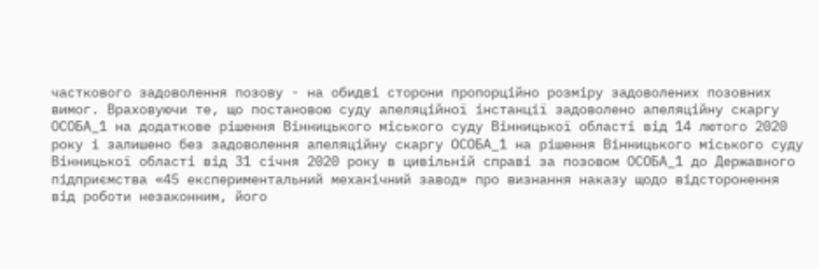часткового задоволення позову - на обидві сторони пропорційно розміру задоволених позовних вимог. Враховуючи те, що постановою суду апеляційної інстанції задоволено апеляційну скаргу ОСОБА_1 на додаткове рішення Вінницького міського суду Вінницької області від 14 лютого 2020 року і залишено без задоволення апеляційну скаргу ОСОБА_1 на рішення Вінницького міського суду Вінницької області від 31 січня 2020 року в цивільній справі за позовом ОСОБА_1 до Державного підприємства «45 експериментальний механічний завод» про визнання наказу щодо відсторонення від роботи незаконним, його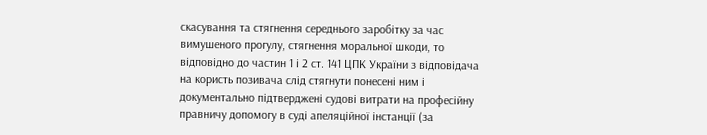скасування та стягнення середнього заробітку за час вимушеного прогулу, стягнення моральної шкоди, то відповідно до частин 1 і 2 ст. 141 ЦПК України з відповідача на користь позивача слід стягнути понесені ним і документально підтверджені судові витрати на професійну правничу допомогу в суді апеляційної інстанції (за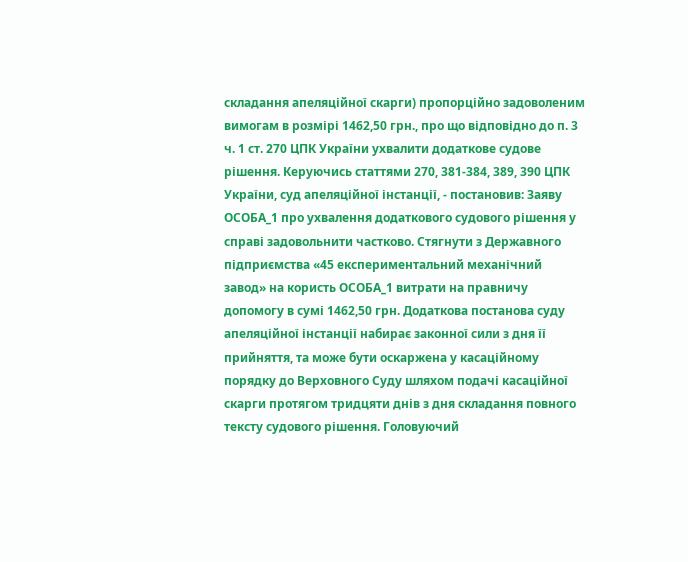складання апеляційної скарги) пропорційно задоволеним вимогам в розмірі 1462,50 грн., про що відповідно до п. 3 ч. 1 ст. 270 ЦПК України ухвалити додаткове судове рішення. Керуючись статтями 270, 381-384, 389, 390 ЦПК України, суд апеляційної інстанції, - постановив: Заяву ОСОБА_1 про ухвалення додаткового судового рішення у справі задовольнити частково. Стягнути з Державного підприємства «45 експериментальний механічний завод» на користь ОСОБА_1 витрати на правничу допомогу в сумі 1462,50 грн. Додаткова постанова суду апеляційної інстанції набирає законної сили з дня її прийняття, та може бути оскаржена у касаційному порядку до Верховного Суду шляхом подачі касаційної скарги протягом тридцяти днів з дня складання повного тексту судового рішення. Головуючий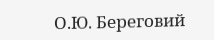О.Ю. Береговий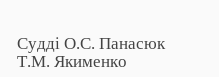Судді О.С. Панасюк Т.М. Якименко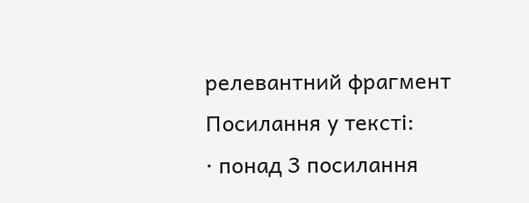релевантний фрагмент
Посилання у тексті:
· понад 3 посилання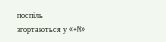поспіль згортаються у «+N»